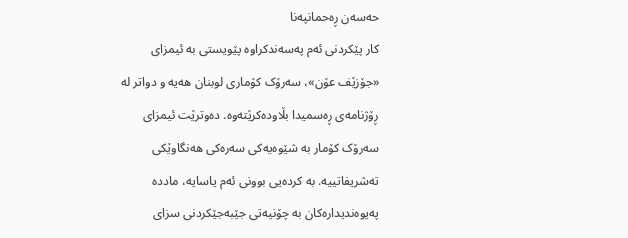حەسەن ڕەحمانپەنا
کار پێکردنی ئەم پەسەندکراوە پێویستی بە ئیمزای «جۆزێف عۆن»، سەرۆک کۆماری لوبنان هەیە و دواتر لە ڕۆژنامەی ڕەسمیدا بڵاودەکرێتەوە. دەوترێت ئیمزای سەرۆک کۆمار بە شێوەیەکی سەرەکی هەنگاوێکی تەشریفاتییە. بە کردەیی بوونی ئەم یاسایە، ماددە پەیوەندیدارەکان بە چۆنیەتی جێبەجێکردنی سزای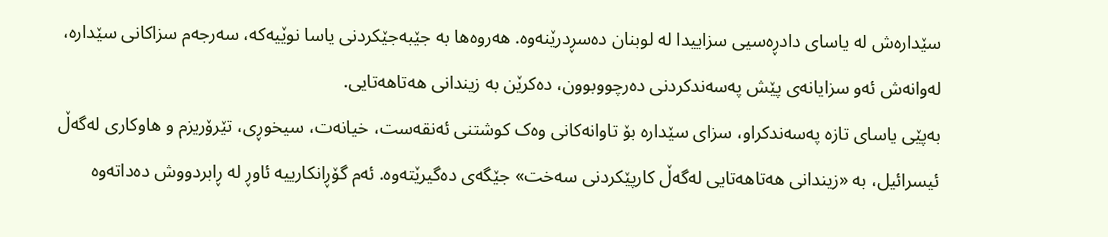سێدارەش لە یاسای دادڕەسیی سزاییدا لە لوبنان دەسڕدرێنەوە. هەروەها بە جێبەجێکردنی یاسا نوێیەکە، سەرجەم سزاکانی سێدارە، لەوانەش ئەو سزایانەی پێش پەسەندکردنی دەرچووبوون، دەکرێن بە زیندانی هەتاهەتایی.
بەپێی یاسای تازە پەسەندکراو، سزای سێدارە بۆ تاوانەکانی وەک کوشتنی ئەنقەست، خیانەت، سیخوڕی، تێرۆریزم و هاوکاری لەگەڵ ئیسرائیل، بە «زیندانی هەتاهەتایی لەگەڵ کارپێکردنی سەخت» جێگەی دەگیرێتەوە. ئەم گۆڕانکارییە ئاوڕ لە ڕابردووش دەداتەوە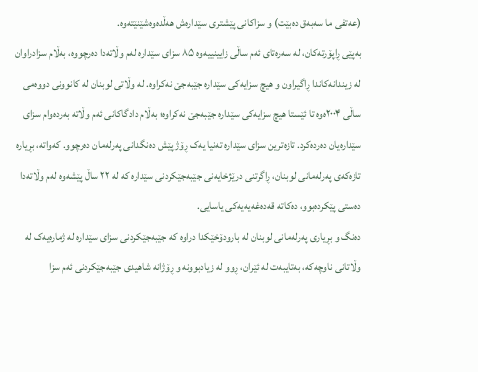(عەتفی ما سەبەق دەبێت) و سزاکانی پێشتری سێدارەش هەڵدەوەشێنێتەوە.
بەپێی ڕاپۆرتەکان، لە سەرەتای ئەم ساڵی زایینییەوە ۸۵ سزای سێدارە لەم وڵاتەدا دەرچووە، بەڵام سزادراوان لە زیندانەکاندا ڕاگیراون و هیچ سزایەکی سێدارە جێبەجێ نەکراوە. لە وڵاتی لوبنان لە کانوونی دووەمی ساڵی ۲۰۰۴ەوە تا ئێستا هیچ سزایەکی سێدارە جێبەجێ نەکراوە؛ بەڵام دادگاکانی ئەم وڵاتە بەردەوام سزای سێدارەیان دەردەکرد. تازەترین سزای سێدارە تەنیا یەک ڕۆژ پێش دەنگدانی پەرلەمان دەرچوو. کەواتە، بڕیارە تازەکەی پەرلەمانی لوبنان، ڕاگرتنی درێژخایەنی جێبەجێکردنی سێدارە کە لە ۲۲ ساڵ پێشەوە لەم وڵاتەدا دەستی پێکردەبوو، دەکاتە قەدەغەیەیەکی یاسایی.
دەنگ و بڕیاری پەرلەمانی لوبنان لە بارودۆخێکدا دراوە کە جێبەجێکردنی سزای سێدارە لە ژمارەیەک لە وڵاتانی ناوچەکە، بەتایبەت لە ئێران، ڕوو لە زیادبوونە و ڕۆژانە شاهیدی جێبەجێکردنی ئەم سزا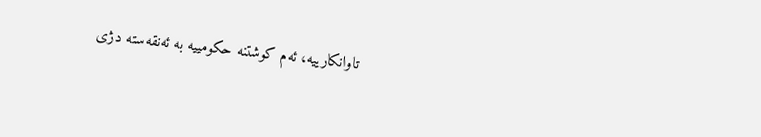تاوانکارییە، ئەم کوشتنە حکومییە بە ئەنقەستە دژی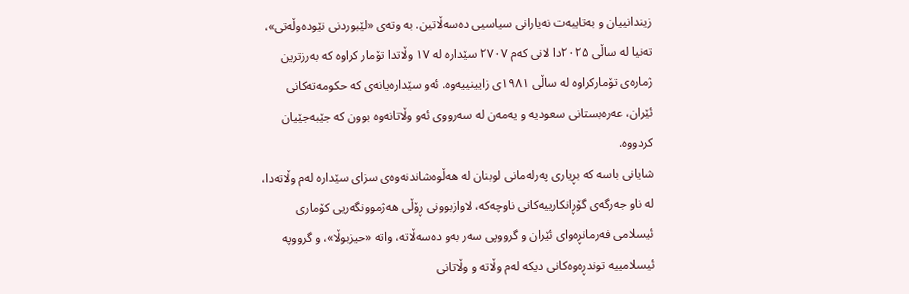زیندانییان و بەتایبەت نەیارانی سیاسیی دەسەڵاتین. بە وتەی «لێبوردنی نێودەوڵەتی»، تەنیا لە ساڵی ۲۰۲۵دا لانی کەم ۲۷۰۷ سێدارە لە ۱۷ وڵاتدا تۆمار کراوە کە بەرزترین ژمارەی تۆمارکراوە لە ساڵی ۱۹۸۱ی زایینییەوە. ئەو سێدارەیانەی کە حکومەتەکانی ئێران، عەرەبستانی سعودیە و یەمەن لە سەرووی ئەو وڵاتانەوە بوون کە جێبەجێیان کردووە.
شایانی باسە کە بڕیاری پەرلەمانی لوبنان لە هەڵوەشاندنەوەی سزای سێدارە لەم وڵاتەدا، لە ناو جەرگەی گۆڕانکارییەکانی ناوچەکە، لاوازبوونی ڕۆڵی هەژموونگەریی کۆماری ئیسلامی فەرمانڕەوای ئێران و گرووپی سەر بەو دەسەڵاتە، واتە «حیزبوڵا»، و گرووپە ئیسلامییە توندڕەوەکانی دیکە لەم وڵاتە و وڵاتانی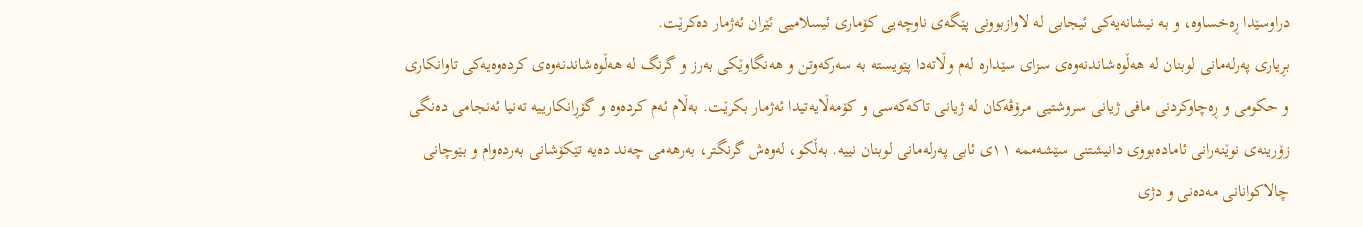دراوسێدا ڕەخساوە، و بە نیشانەیەکی ئیجابی لە لاوازبوونی پێگەی ناوچەیی کۆماری ئیسلامیی ئێران ئەژمار دەکرێت.
بڕیاری پەرلەمانی لوبنان لە هەڵوەشاندنەوەی سزای سێدارە لەم وڵاتەدا پێویستە بە سەرکەوتن و هەنگاوێکی بەرز و گرنگ لە هەڵوەشاندنەوەی کردەوەیەکی تاوانکاری و حکومی و ڕەچاوکردنی مافی ژیانی سروشتیی مرۆڤەکان لە ژیانی تاکەکەسی و کۆمەڵایەتیدا ئەژمار بکرێت. بەڵام ئەم کردەوە و گۆڕانکارییە تەنیا ئەنجامی دەنگی زۆرینەی نوێنەرانی ئامادەبووی دانیشتنی سێشەممە ۱۱ی ئابی پەرلەمانی لوبنان نییە. بەڵکو، لەوەش گرنگتر، بەرهەمی چەند دەیە تێکۆشانی بەردەوام و بێوچانی چالاکوانانی مەدەنی و دژی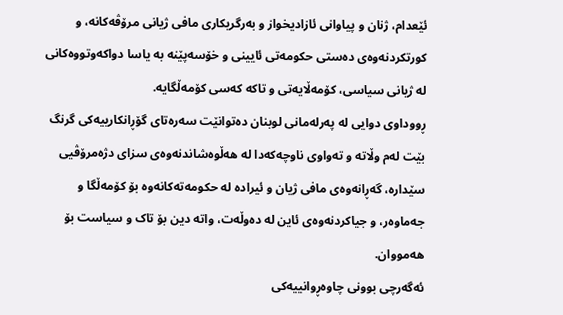ئێعدام، ژنان و پیاوانی ئازادیخواز و بەرگریکاری مافی ژیانی مرۆڤەکانە، و کورتکردنەوەی دەستی حکومەتی ئایینی و خۆسەپێنە بە یاسا دواکەوتووەکانی لە ژیانی سیاسی، کۆمەڵایەتی و تاکە کەسی کۆمەڵگایە.
ڕووداوی دوایی لە پەرلەمانی لوبنان دەتوانێت سەرەتای گۆڕانکارییەکی گرنگ بێت لەم وڵاتە و تەواوی ناوچەکەدا لە هەڵوەشاندنەوەی سزای دژەمرۆڤیی سێدارە، گەڕانەوەی مافی ژیان و ئیرادە لە حکومەتەکانەوە بۆ کۆمەڵگا و جەماوەر، و جیاکردنەوەی ئاین لە دەوڵەت، واتە دین بۆ تاک و سیاست بۆ هەمووان.
ئەگەرچی بوونی چاوەڕوانییەکی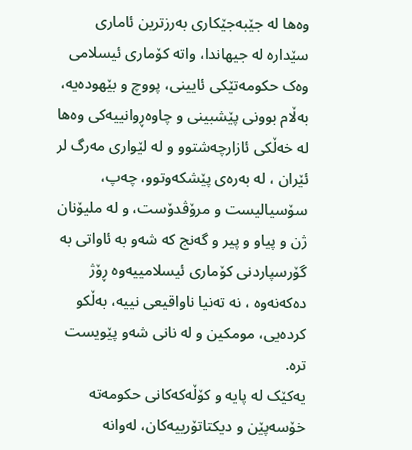وەها لە جێبەجێکاری بەرزترین ئاماری سێدارە لە جیهاندا، واتە کۆماری ئیسلامی وەک حکومەتێکی ئایینی، پووچ و بێهودەیە، بەڵام بوونی پێشبینی و چاوەڕوانییەکی وەها لە خەڵکی ئازارچەشتوو و لە لێواری مەرگ لر ئێران ، لە بەرەی پێشکەوتوو، چەپ، سۆسیالیست و مرۆڤدۆست، و لە ملیۆنان ژن و پیاو و پیر و گەنج کە شەو بە ئاواتی بە گۆرسپاردنی کۆماری ئیسلامییەوە ڕۆژ دەکەنەوە ، نە تەنیا ناواقیعی نییە، بەڵکو کردەیی، مومکین و لە نانی شەو پێویست ترە.
یەکێک لە پایە و کۆڵەکەکانی حکومەتە خۆسەپێن و دیکتاتۆرییەکان، لەوانە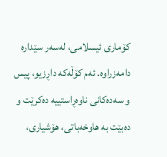کۆماری ئیسلامی، لەسەر سێدارە دامەزراوە. ئەم کۆڵەکە داڕزیو، پیس و سەدەکانی ناوەڕاستییە دەکرێت و دەبێت بە هاوخەباتی، هۆشیاری،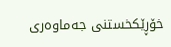خۆڕێکخستنی جەماوەری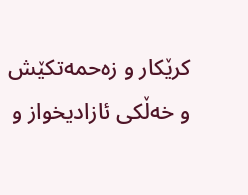کرێکار و زەحمەتکێش و خەڵکی ئازادیخواز و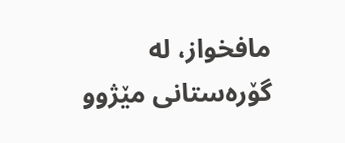مافخواز، لە گۆرەستانی مێژوو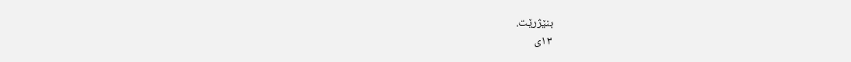بنێژرێت.
۱۳ی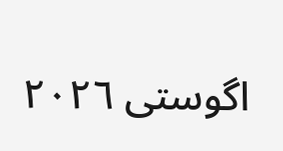اگوستی ۲۰۲٦